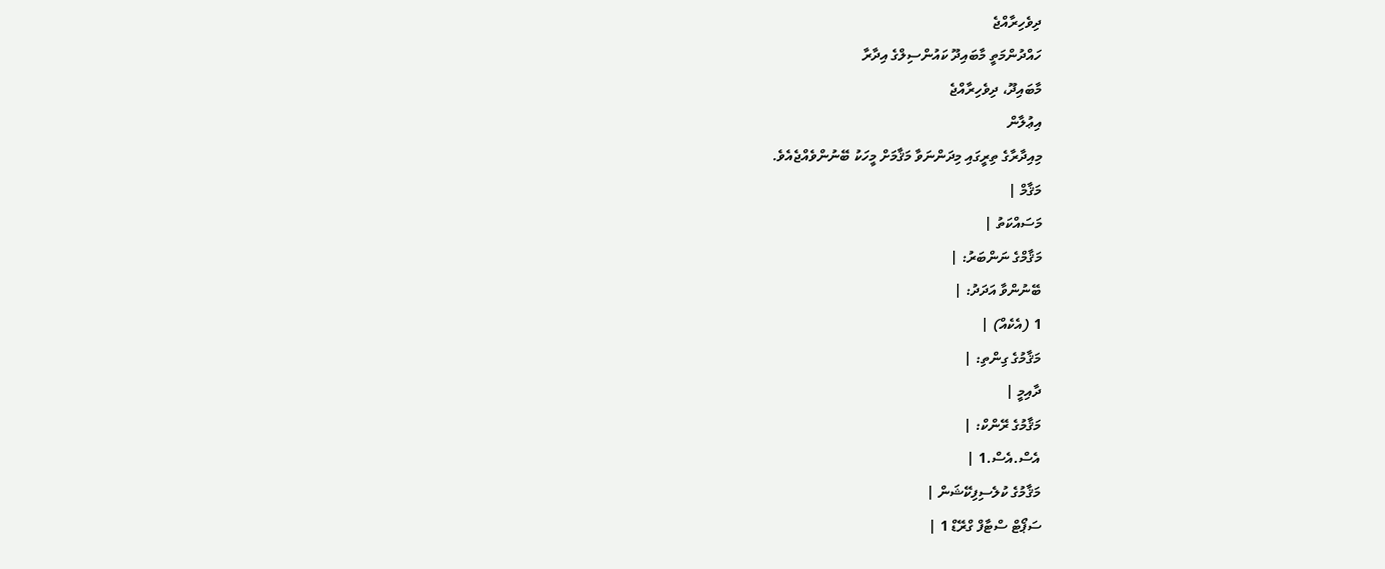ދިވެހިރާއްޖެ
ހައްދުންމަތީ މާބައިދޫ ކައުންސިލްގެ އިދާރާ
މާބައިދޫ، ދިވެހިރާއްޖެ
އިޢުލާން
މިއިދާރާގެ ތިރީގައި މިދަންނަވާ މަޤާމަށް މީހަކު ބޭނުންވެއްޖެއެވެ.
މަޤާމް |
މަސައްކަތު |
މަޤާމްގެ ނަންބަރު: |
ބޭނުންވާ އަދަދު: |
1 (އެކެއް) |
މަޤާމުގެ ގިންތި: |
ދާއިމީ |
މަޤާމުގެ ރޭންކް: |
އެސް.އެސް.1 |
މަޤާމުގެ ކުލެސިފިކޭޝަން |
ސަޕޯޓް ސްޓާފް ގްރޭޑް 1 |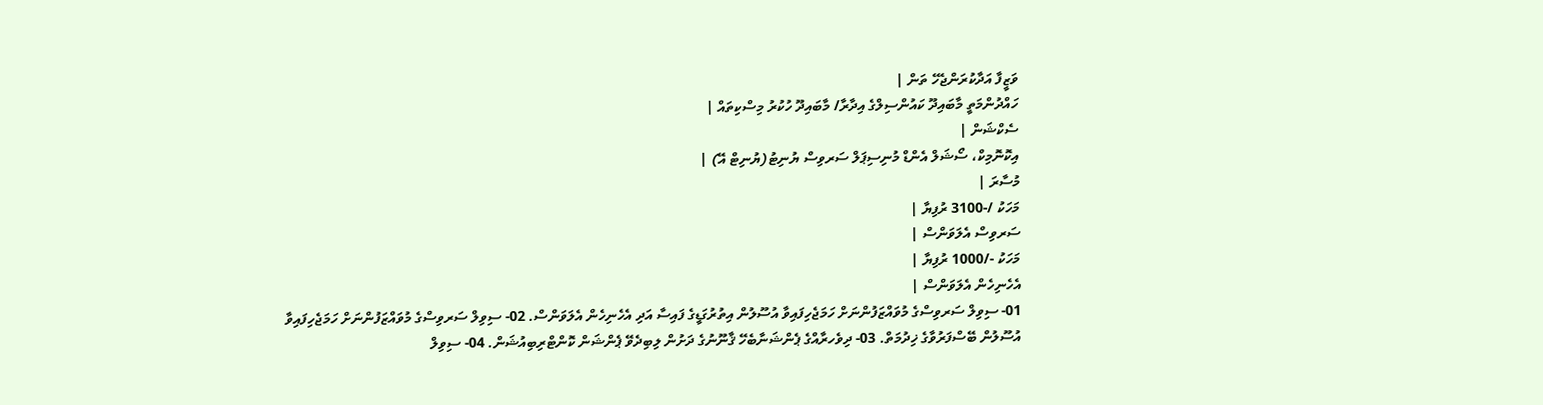ވަޒީފާ އަދާކުރަންޖެހޭ ތަން |
ހައްދުންމަތީ މާބައިދޫ ކައުންސިލްގެ އިދާރާ/ މާބައިދޫ ހުކުރު މިސްކިތައް |
ސެކްޝަން |
އިކޮނޮމިކް، ސޯޝަލް އެންޑް މުނިސިޕަލް ސަރވިސް ޔުނިޓު(ޔުނިޓް އޭ) |
މުސާރަ |
މަހަކު /-3100 ރުފިޔާ |
ސަރވިސް އެލަވަންސް |
މަހަކު -/1000 ރުފިޔާ |
އެހެނިހެން އެލަވަންސް |
01- ސިވިލް ސަރވިސްގެ މުވައްޒަފުންނަށް ހަމަޖެހިފައިވާ އުސޫލުން އިތުރުގަޑީގެ ފައިސާ އަދި އެހެނިހެން އެލަވަންސް. 02- ސިވިލް ސަރވިސްގެ މުވައްޒަފުންނަށް ހަމަޖެހިފައިވާ އުސޫލުން ބޭސްފަރުވާގެ ޚިދުމަތް. 03- ދިވެހރާއްގެ ޕެންޝަނާބެހޭ ޤާނޫނުގެ ދަށުން ލިބިދެވޭ ޕެންޝަން ކޮންޓްރިބިއުޝަން. 04- ސިވިލް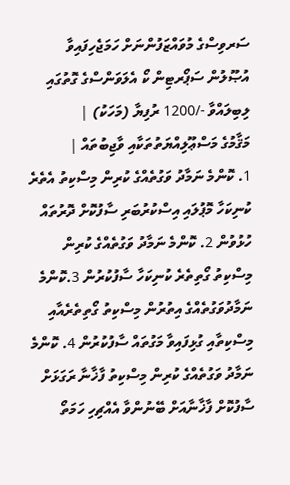ސަރވިސްގެ މުވައްޒަފުންނަށް ހަމަޖެހިފައިވާ އުޞޫލުން ސަޕޯރޓިން ކޯ އެލަވަންސްގެ ގޮތުގައި ލިބިލައްވާ -/1200 ރުފިޔާ (މަހަކު) |
މަޤާމުގެ މަސްޢޫލިއްޔަތުތަކާއި ވާޖިބުތައް |
1. ކޮންމެ ނަމާދު ވަގުތެއްގެ ކުރިން މިސްކިތު އެތެރެ ކުނިކަހާ މޮޕުލައި އިސްކުރުބަރި ސާފުކޮށް ދޮރުތައް ހުޅުވުން 2. ކޮންމެ ނަމާދު ވަގުތެއްގެ ކުރިން މިސްކިތު ގޯތިތެރެ ކުނިކަހާ ސާފުކުރުން 3.ކޮންމެ ނަމާދުވަގުތެއްގެ އިތުރުން މިސްކިތު ގޯތިތެރެއާއި މިސްކިތާއި ގުޅިފައިވާ މަގުތައް ސާފުކުރުން 4. ކޮންމެ ނަމާދު ވަގުތެއްގެ ކުރިން މިސްކިތު ފާޚާނާ ރަގަޅަށް ސާފުކޮށް ފާޚާނާއަށް ބޭނުންވާ އެއްޗިހި ހަމަތޯ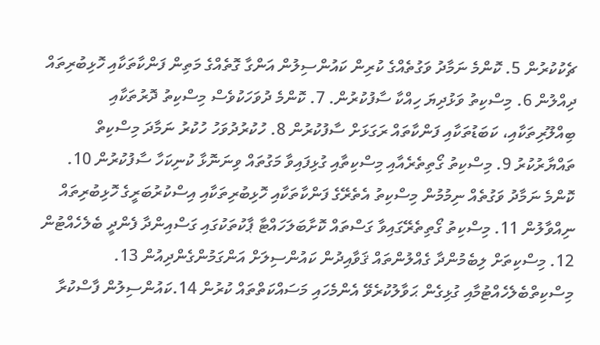ޗެކުކުރުން 5. ކޮންމެ ނަމާދު ވަގުތެއްގެ ކުރިން ކައުންސިލުން އަންގާ ގޮތެއްގެ މަތިން ފަންކާތަކާއި ހޮޅިބުރިތައް ދިއްލުން 6. މިސްކިތު ވަޅުދިޔަ ހިއްކާ ސާފުކުރުން. 7. ކޮންމެ ދުވަހަކުވެސް މިސްކިތު ދޮރުތަކާއި ބިއްލޫރިތަކާއި، ކަބަޑުތަކާއި ފަންކާތައް ރަގަޅަށް ސާފުކުރުން 8. ހުކުރުދުވަހު ހުކުރު ނަމާދަ މިސްކިތް ތައްޔާރުކުރު 9. މިސްކިތު ގޯތިތެރެއާއި މިސްކިތާއި ގުޅިފައިވާ މަގުތައް ވިނަނޮޅާ ކުނިކަހާ ސާފުކުރުން 10. ކޮންމެ ނަމާދު ވަގުތެއް ނިމުމުން މިސްކިތު އެތެރޭގެ ފަންކާތަކާއި ހޮޅިބުރިތަކާއި އިސްކުރުބަރީގެ ހޮޅިބުރިތައް ނިއްވާލުން 11. މިސްކިތު ގޯތިތެރޭގައިވާ ގަސްތައް ކޮށާބަލަހައްޓާ ޕާކުތަކުގައި ގަސްއިންދާ ފެންދީ ބެލެހެއްޓުން 12. މިސްކިތަށް ލިބެމުންދާ ގެއްލުންތައް ޤަވާއިދުން ކައުންސިލަށް އަންގަމުންގެންދިއުން 13. މިސްކިތްބެލެހެއްޓުމާއި ގުޅިގެން ޙަވާލުކުރެވޭ އެންމެހައި މަސައްކަތްތައް ކުރުން 14.ކައުންސިލުން ފާސްކުރާ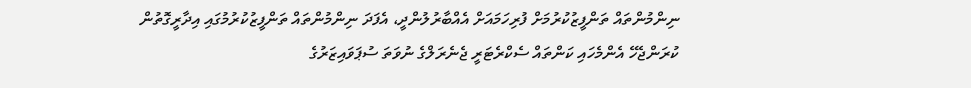ނިންމުންތައް ތަންފީޒުކުރުމަށް ފުރިހަމައަށް އެއްބާރުލުންދީ، އެފަދަ ނިންމުންތައް ތަންފީޒުކުރުމުގައި އިދާރީގޮތުން ކުރަންޖެހޭ އެންމެހައި ކަންތައް ސެކްރެޓަރީ ޖެނެރަލްގެ ނުވަތަ ސުޕަވައިޒަރުގެ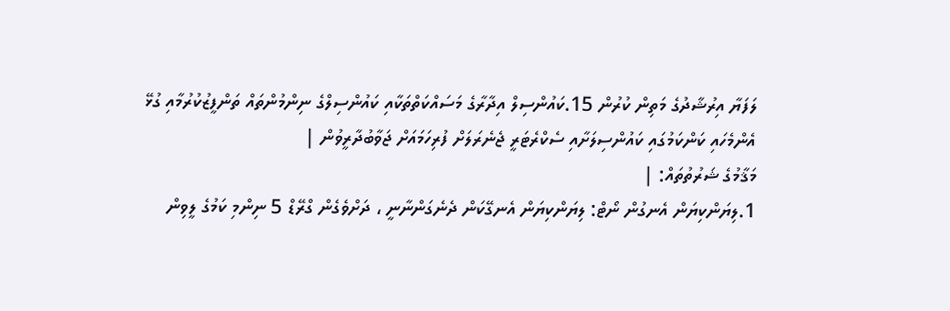ލަފަޔާ އިރުޝާދުގެ މަތިން ކުރުން 15.ކައުންސިލް އިދާރާގެ މަސައްކަތްތަކާއި ކައުންސިލްގެ ނިންމުންތައް ތަންފީޒުކުރުމާއި ގުޅޭ އެންމެހައި ކަންކަމުގައި ކައުންސިލަށާއި ސެކްރެޓަރީ ޖެނެރަލަށް ފުރިހަމައަށް ޖަވާބުދާރީވުން |
މަޤާމުގެ ޝަރުތުތައް: |
1.ލިޔަންކިޔަން އެނގުން ނޯޓް: ލިޔަންކިޔަން އެނގޭކަން ދެނެގަންނާނީ ، ދަށްވެގެން ގްރޭޑް 5 ނިންމި ކަމުގެ ލީވިން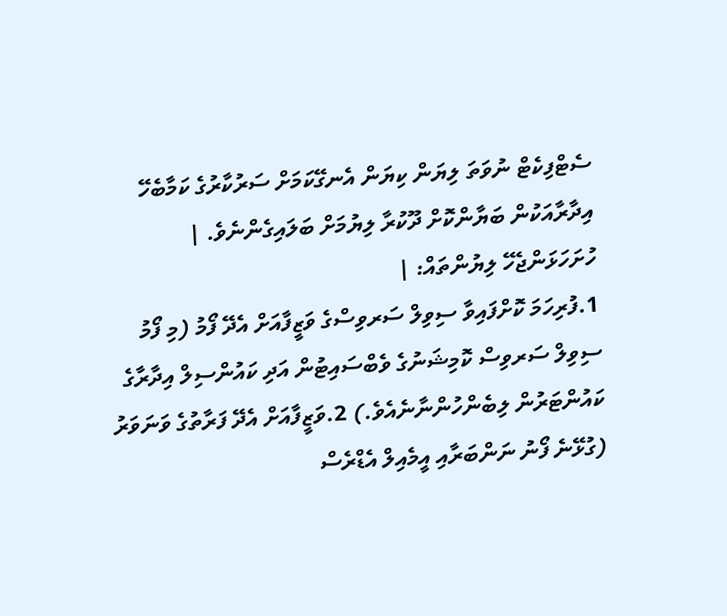ސެޓްފިކެޓް ނުވަތަ ލިޔަން ކިޔަން އެނގޭކަމަށް ސަރުކާރުގެ ކަމާބެހޭ އިދާރާއަކުން ބަޔާންކޮށް ދޫކުރާ ލިޔުމަށް ބަލައިގެންނެވެ. |
ހުށަހަޅަންޖެހޭ ލިޔުންތައް: |
1.ފުރިހަމަ ކޮށްފައިވާ ސިވިލް ސަރވިސްގެ ވަޒީފާއަށް އެދޭ ފޯމު (މި ފޯމު ސިވިލް ސަރވިސް ކޮމިޝަނުގެ ވެބްސައިޓުން އަދި ކައުންސިލް އިދާރާގެ ކައުންޓަރުން ލިބެންހުންނާނެއެވެ.) 2.ވަޒީފާއަށް އެދޭ ފަރާތުގެ ވަނަވަރު (ގުޅޭނެ ފޯނު ނަންބަރާއި އީމެއިލް އެޑްރެސް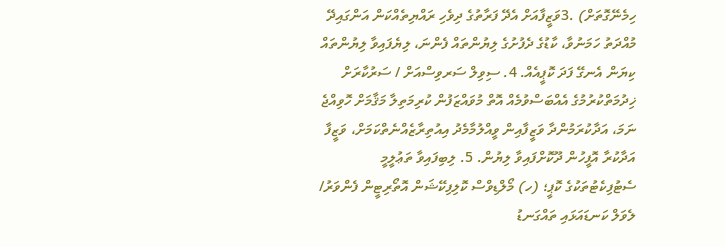ހިމެނޭގޮތަށް) .3ވަޒީފާއަށް އެދޭ ފަރާތުގެ ދިވެހި ރައްޔިތެއްކަން އަންގައިދޭ މުއްދަތު ހަމަނުވާ، ކާޑުގެ ދެފުށުގެ ލިޔުންތައް ފެންނަ، ލިޔެފައިވާ ލިޔުންތައް ކިޔަން އެނގޭ ފަދަ ކޮޕީއެއް. 4. ސިވިލް ސަރވިސްއަށް / ސަރުކާރަށް ޚިދުމަތްކުރުމުގެ އެއްބަސްވުމެއް އޮތް މުވައްޒަފުން ކުރިމަތިލާ މަޤާމަށް ހޮވިއްޖެ ނަމަ، އަދާކުރަމުންދާ ވަޒީފާއިން ވީއްލުމާމެދު އިއުތިރާޒެއްނެތްކަމަށް، ވަޒީފާ އަދާކުރާ އޮފީހުން ދޫކޮށްފައިވާ ލިޔުން. 5. ލިބިފައިވާ ތަޢުލީމީ ސެޓުފިކެޓުތަކުގެ ކޮޕީ؛ (ހ) މޯލްޑިވްސް ކޮލިފިކޭޝަން އޮތޯރިޓީން ފެންވަރު/ ލެވަލް ކަނޑައަޅައި ތައްގަނޑު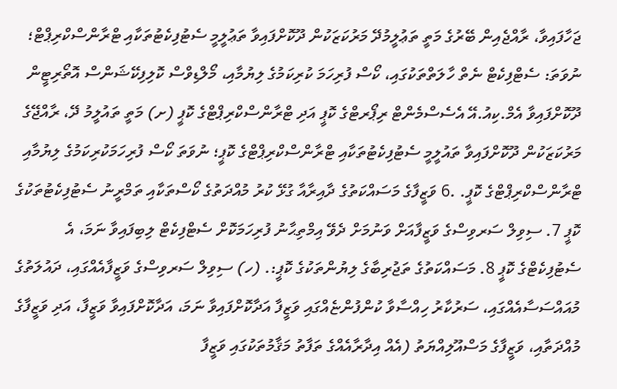ޖަހާފައިވާ، ރާއްޖެއިން ބޭރުގެ މަތީ ތަޢުލީމުދޭ މަރުކަޒަކުން ދޫކޮށްފައިވާ ތަޢުލީމީ ސެޓުފިކެޓުތަކާއި ޓްރާންސްކްރިޕްޓް؛ ނުވަތަ: ސެޓްފިކެޓް ނެތް ހާލަތްތަކުގައި، ކޯސް ފުރިހަމަ ކުރިކަމުގެ ލިޔުމާއި، މޯލްޑިވްސް ކޮލިފިކޭޝަންސް އޮތޯރިޓީން ދޫކޮށްފައިވާ އެމް.ކިއު.އޭ އެސެސްމެންޓް ރިޕޯރޓްގެ ކޮޕީ އަދި ޓްރާންސްކްރިޕްޓްގެ ކޮޕީ (ށ) މަތީ ތައުލީމު ދޭ، ރާއްޖޭގެ މަރުކަޒަކުން ދޫކޮށްފައިވާ ތައުލީމީ ސެޓުފިކެޓުތަކާއި ޓްރާންސްކްރިޕްޓްގެ ކޮޕީ؛ ނުވަތަ ކޯސް ފުރިހަމަކުރިކަމުގެ ލިޔުމާއި ޓްރާންސްކްރިޕްޓްގެ ކޮޕީ. .6 ވަޒީފާގެ މަސައްކަތުގެ ދާއިރާއާ ގުޅޭ ކުރު މުއްދަތުގެ ކޯސްތަކާއި ތަމްރީނު ސެޓުފިކެޓުތަކުގެ ކޮޕީ 7. ސިވިލް ސަރވިސްގެ ވަޒީފާއަށް ވަނުމަށް ދެވޭ އިމްތިޙާނު ފުރިހަމަކޮށް ސެޓްފިކެޓް ލިބިފައިވާ ނަމަ، އެ ސެޓުފިކެޓްގެ ކޮޕީ 8. މަސައްކަތުގެ ތަޖުރިބާގެ ލިޔުންތަކުގެ ކޮޕީ:. (ހ) ސިވިލް ސަރވިސްގެ ވަޒީފާއެއްގައި، ދައުލަތުގެ މުއައްސަސާއެއްގައި، ސަރުކާރު ހިއްސާވާ ކުންފުންޏެއްގައި ވަޒީފާ އަދާކޮށްފައިވާ ނަމަ، އަދާކޮށްފައިވާ ވަޒީފާ، އަދި ވަޒީފާގެ މުއްދަތާއި، ވަޒީފާގެ މަސްއޫލިއްޔަތު (އެއް އިދާރާއެއްގެ ތަފާތު މަޤާމުތަކުގައި ވަޒީފާ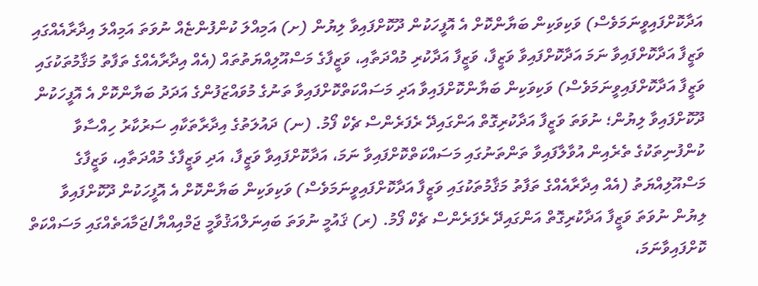އަދާކޮށްފައިވީނަމަވެސް) ވަކިވަކިން ބަޔާންކޮށް އެ އޮފީހަކުން ދޫކޮށްފައިވާ ލިޔުން (ށ) އަމިއްލަ ކުންފުންޏެއް ނުވަތަ އަމިއްލަ އިދާރާއެއްގައި ވަޒީފާ އަދާކޮށްފައިވާ ނަމަ އަދާކޮށްފައިވާ ވަޒީފާ، ވަޒީފާ އަދާކުރި މުއްދަތާއި، ވަޒީފާގެ މަސްއޫލިއްޔަތުތައް (އެއް އިދާރާއެއްގެ ތަފާތު މަޤާމުތަކުގައި ވަޒީފާ އަދާކޮށްފައިވީނަމަވެސް) ވަކިވަކިން ބަޔާންކޮށްފައިވާ އަދި މަސައްކަތްކޮށްފައިވާ ތަނުގެ މުވައްޒަފުންގެ އަދަދު ބަޔާންކޮށް އެ އޮފީހަކުން ދޫކޮށްފައިވާ ލިޔުން؛ ނުވަތަ ވަޒީފާ އަދާކުރިގޮތް އަންގައިދޭ ރެފަރެންސް ޗެކް ފޯމު. (ނ) ދައުލަތުގެ އިދާރާތަކާއި ސަރުކާރު ހިއްސާވާ ކުންފުނިތަކުގެ ތެރެއިން އުވާލާފައިވާ ތަންތަނުގައި މަސައްކަތްކޮށްފައިވާ ނަމަ، އަދާކޮށްފައިވާ ވަޒީފާ، އަދި ވަޒީފާގެ މުއްދަތާއި، ވަޒީފާގެ މަސްއޫލިއްޔަތު (އެއް އިދާރާއެއްގެ ތަފާތު މަޤާމުތަކުގައި ވަޒީފާ އަދާކޮށްފައިވީނަމަވެސް) ވަކިވަކިން ބަޔާންކޮށް އެ އޮފީހަކުން ދޫކޮށްފައިވާ ލިޔުން ނުވަތަ ވަޒީފާ އަދާކުރިގޮތް އަންގައިދޭ ރެފަރެންސް ޗެކް ފޯމު. (ރ) ޤައުމީ ނުވަތަ ބައިނަލްއަޤުވާމީ ޖަމްއިއްޔާ/ޖަމާއަތެއްގައި މަސައްކަތް ކޮށްފައިވާނަމަ،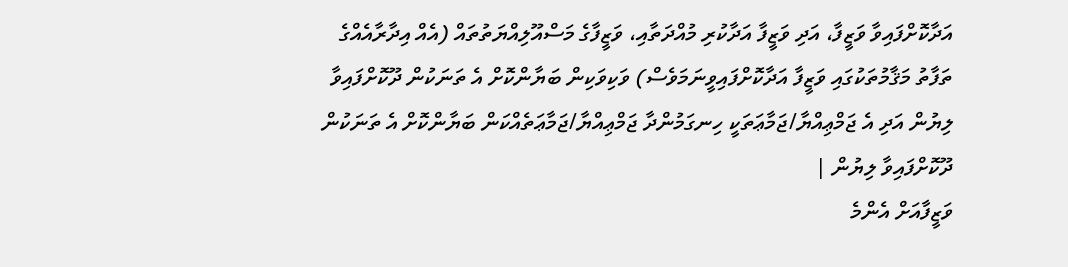އަދާކޮށްފައިވާ ވަޒީފާ، އަދި ވަޒީފާ އަދާކުރި މުއްދަތާއި، ވަޒީފާގެ މަސްއޫލިއްޔަތުތައް (އެއް އިދާރާއެއްގެ ތަފާތު މަޤާމުތަކުގައި ވަޒީފާ އަދާކޮށްފައިވީނަމަވެސް) ވަކިވަކިން ބަޔާންކޮށް އެ ތަނަކުން ދޫކޮށްފައިވާ ލިޔުން އަދި އެ ޖަމްޢިއްޔާ/ޖަމާޢަތަކީ ހިނގަމުންދާ ޖަމްޢިއްޔާ/ޖަމާޢަތެއްކަން ބަޔާންކޮށް އެ ތަނަކުން ދޫކޮށްފައިވާ ލިޔުން |
ވަޒީފާއަށް އެންމެ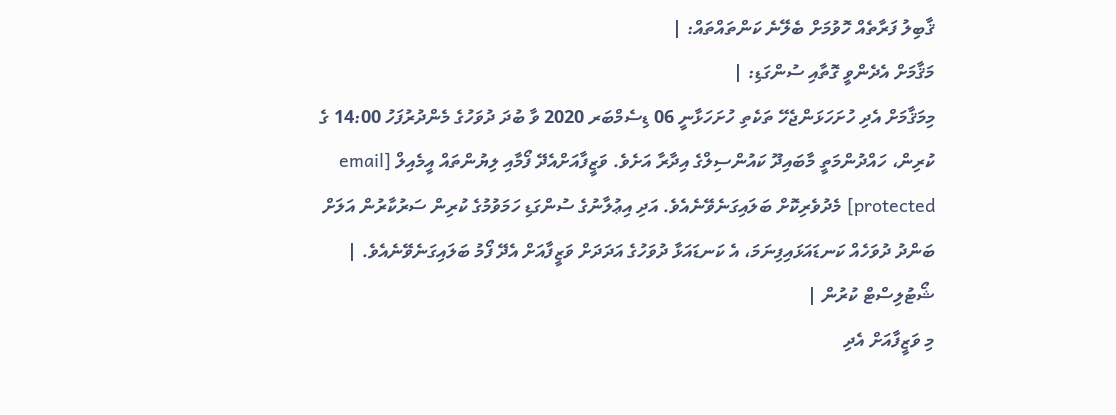ޤާބިލު ފަރާތެއް ހޮވުމަށް ބެލޭނެ ކަންތައްތައް: |
މަޤާމަށް އެދެންވީ ގޮތާއި ސުންގަޑި: |
މިމަޤާމަށް އެދި ހުށަހަޅަންޖެހޭ ތަކެތި ހުށަހަޅާނީ 06 ޑިސެމްބަރ 2020 ވާ ބުދަ ދުވަހުގެ މެންދުރުފަހު 14:00 ގެ ކުރިން، ހައްދުންމަތީ މާބައިދޫ ކައުންސިލްގެ އިދާރާ އަށެވެ. ވަޒީފާއަށްއެދޭ ފޯމާއި ލިޔުންތައް އީމެއިލް [email protected] މެދުވެރިކޮށް ބަލައިގަނެވޭނެއެވެ. އަދި އިޢުލާނުގެ ސުންގަޑި ހަމަވުމުގެ ކުރިން ސަރުކާރުން އަލަށް ބަންދު ދުވަހެއް ކަނޑައަޅައިފިނަމަ، އެ ކަނޑައަޅާ ދުވަހުގެ އަދަދަށް ވަޒީފާއަށް އެދޭ ފޯމު ބަލައިގަނެވޭނެއެވެ. |
ޝޯޓުލިސްޓް ކުރުން |
މި ވަޒީފާއަށް އެދި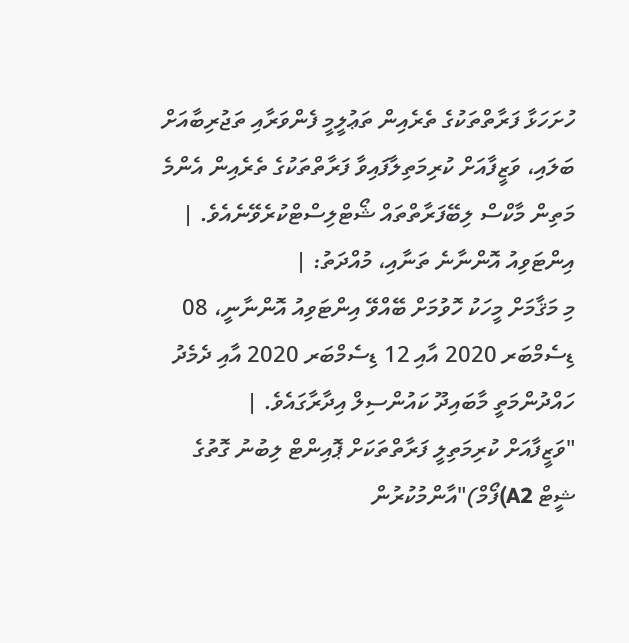ހުށަހަޅާ ފަރާތްތަކުގެ ތެރެއިން ތަޢުލީމީ ފެންވަރާއި ތަޖުރިބާއަށް ބަލައި، ވަޒީފާއަށް ކުރިމަތިލާފައިވާ ފަރާތްތަކުގެ ތެރެއިން އެންމެ މަތިން މާކްސް ލިބޭފަރާތްތައް ޝޯޓްލިސްޓްކުރެވޭނެއެވެ. |
އިންޓަވިއު އޮންނާނެ ތަނާއި، މުއްދަތު: |
މި މަޤާމަށް މީހަކު ހޮވުމަށް ބޭއްވޭ އިންޓަވިއު އޮންނާނީ، 08 ޑިސެމްބަރ 2020 އާއި 12 ޑިސެމްބަރ 2020 އާއި ދެމެދު ހައްދުންމަތީ މާބައިދޫ ކައުންސިލް އިދާރާގައެވެ. |
"ވަޒީފާއަށް ކުރިމަތިލީ ފަރާތްތަކަށް ޕޮއިންޓް ލިބުނު ގޮތުގެ ޝީޓް A2)ފޯމް)"އާންމުކުރުން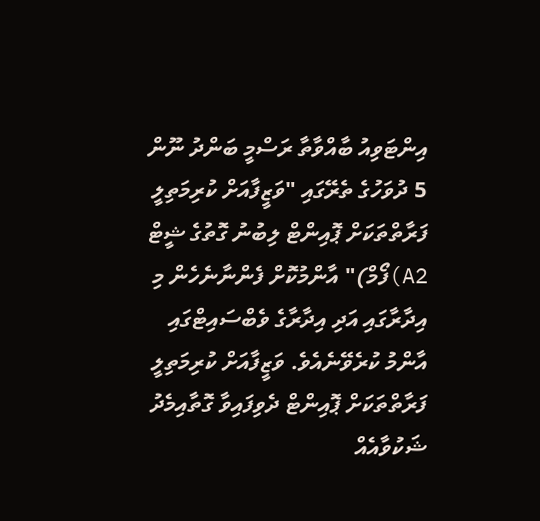އިންޓަވިއު ބާއްވާތާ ރަސްމީ ބަންދު ނޫން 5 ދުވަހުގެ ތެރޭގައި "ވަޒީފާއަށް ކުރިމަތިލީ ފަރާތްތަކަށް ޕޮއިންޓް ލިބުނު ގޮތުގެ ޝީޓް A2)ފޯމް)" އާންމުކޮށް ފެންނާނެހެން މި އިދާރާގައި އަދި އިދާރާގެ ވެބްސައިޓްގައި އާންމު ކުރެވޭނެއެވެ. ވަޒީފާއަށް ކުރިމަތިލީ ފަރާތްތަކަށް ޕޮއިންޓް ދެވިފައިވާ ގޮތާއިމެދު ޝަކުވާއެއް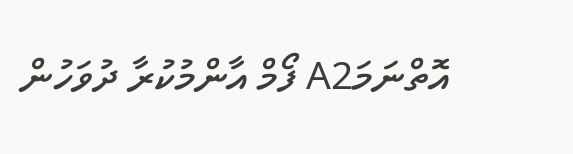އޮތްނަމަA2 ފޯމް އާންމުކުރާ ދުވަހުން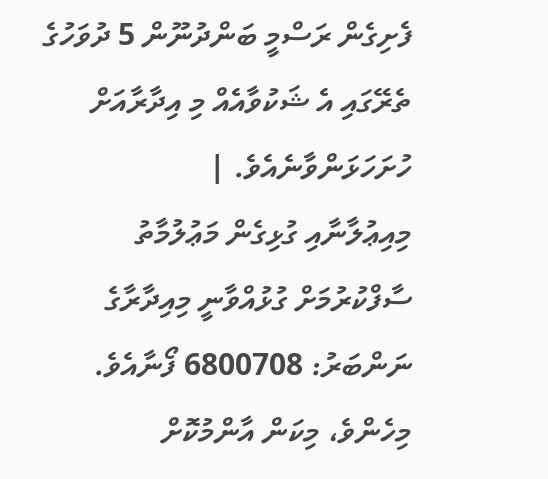ފެށިގެން ރަސްމީ ބަންދުނޫން 5 ދުވަހުގެ ތެރޭގައި އެ ޝަކުވާއެއް މި އިދާރާއަށް ހުށަހަޅަންވާނެއެވެ. |
މިއިޢުލާނާއި ގުޅިގެން މަޢުލުމާތު ސާފްކުރުމަށް ގުޅުއްވާނީ މިއިދާރާގެ ނަންބަރު: 6800708 ފޯނާއެވެ.
މިހެންވެ، މިކަން އާންމުކޮށް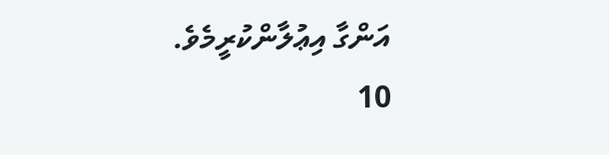އަންގާ އިޢުލާންކުރީމެވެ.
10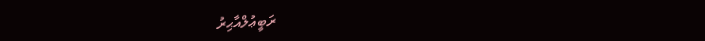ރަބީޢުލްއާޙިރު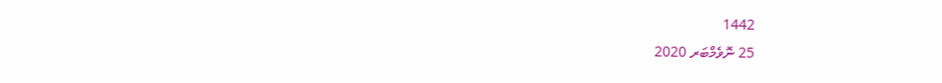1442
25 ނޮވެމްބަރ 2020